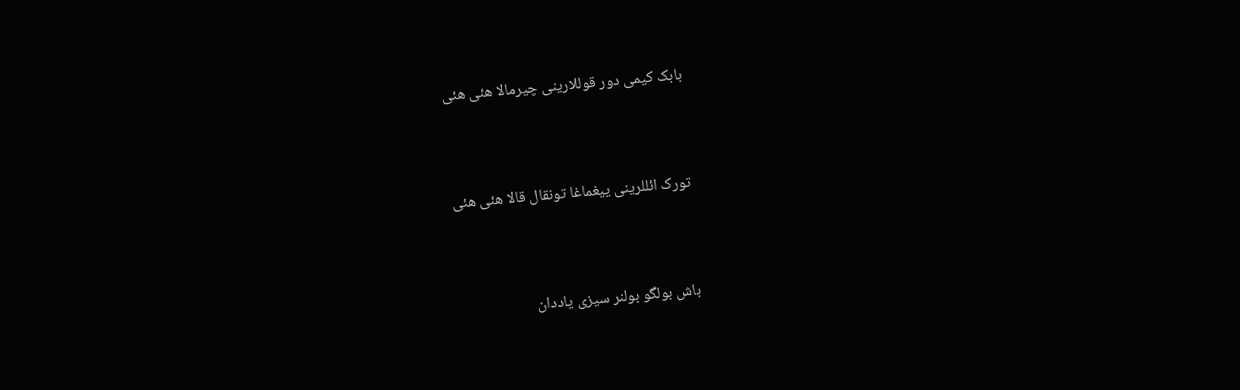بابک کیمی دور قوللارینی چیرمالا هئی هئی



تورک ائللرینی ییغماغا تونقال قالا هئی هئی



باش بولگو بولنر سیزی یاددان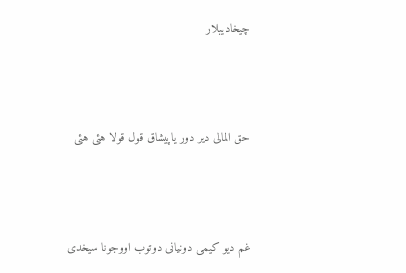چیخادیبلار



حق المالی دیر دور یاپیشاق قول قولا هئی هئی



غم دیو کیمی دونیانی دوتوب اووجونا سیخدی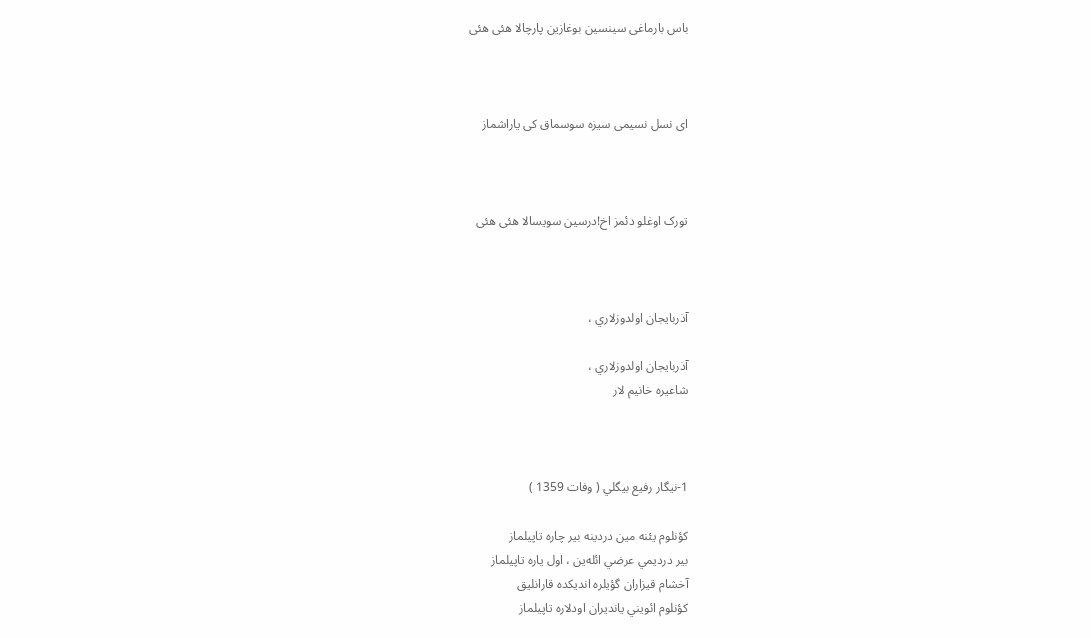باس بارماغی سینسین بوغازین پارچالا هئی هئی



ای نسل نسیمی سیزه سوسماق کی یاراشماز



تورک اوغلو دئمز اخ!درسین سویسالا هئی هئی



آذربايجان اولدوزلاري ،

آذربايجان اولدوزلاري ،
شاعيره خانيم لار



1-نيگار رفيع بيگلي ( وفات 1359 )

كؤنلوم يئنه مين دردينه بير چاره تاپيلماز
بير درديمي عرضي ائله‌ين ، اول ياره تاپيلماز
آخشام قيزاران گؤيلره انديكده قارانليق
كؤنلوم ائويني يانديران اودلاره تاپيلماز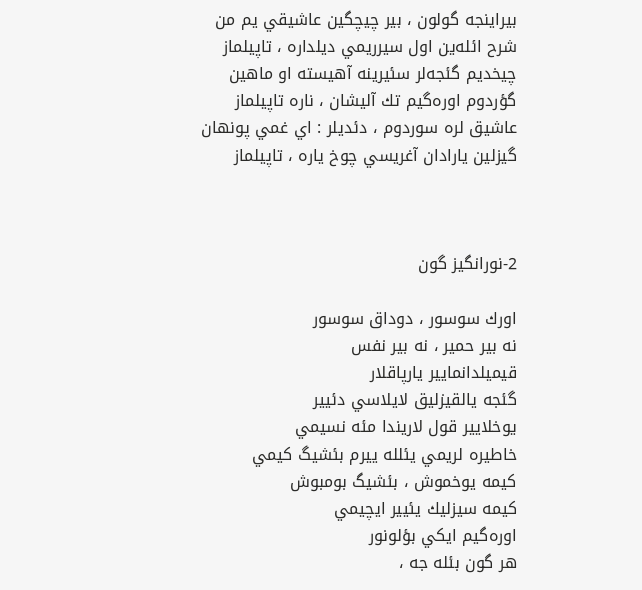بيراينجه گولون ، بير چيچگين عاشيقي يم من
شرح ائله‌ين اول سيرريمي ديلداره ، تاپيلماز
چيخديم گئجه‌لر سئيرينه آهيسته او ماهين
گؤردوم اوره‌گيم تك آليشان ، ناره تاپيلماز
عاشيق لره سوردوم ، دئديلر : اي غمي پونهان
گيزلين يارادان آغريسي چوخ ياره ، تاپيلماز



2-نورانگيز گون

اورك سوسور ، دوداق سوسور
نه بير حمير ، نه بير نفس
قيميلدانمايير يارپاقلار
گئجه يالقيزليق لايلاسي دئيير
يوخلايير قول لاريندا مئه نسيمي
خاطيره لريمي يئلله ييرم بئشيگ كيمي
كيمه يوخموش ، بئشيگ بومبوش
كيمه سيزليك يئيير ايچيمي
اوره‌گيم ايكي بؤلونور
هر گون بئله جه ،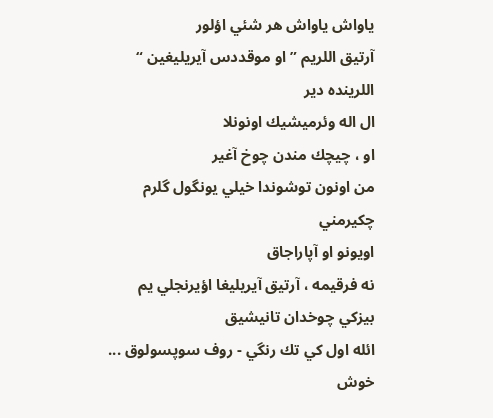ياواش ياواش هر شئي اؤلور
آرتيق اللريم ” او موقددس آيريليغين “ اللرينده دير
ال اله وئرميشيك اونونلا
او ، چيچك مندن چوخ آغير
من اونون توشوندا خيلي يونگول گلرم
چكيرمني
اويونو او آپاراجاق
نه فرقيمه ، آرتيق آيريليغا اؤيرنجلي يم
بيزكي چوخدان تانيشيق
ائله اول كي تك رنگي - روف سوپسولوق ...
خوش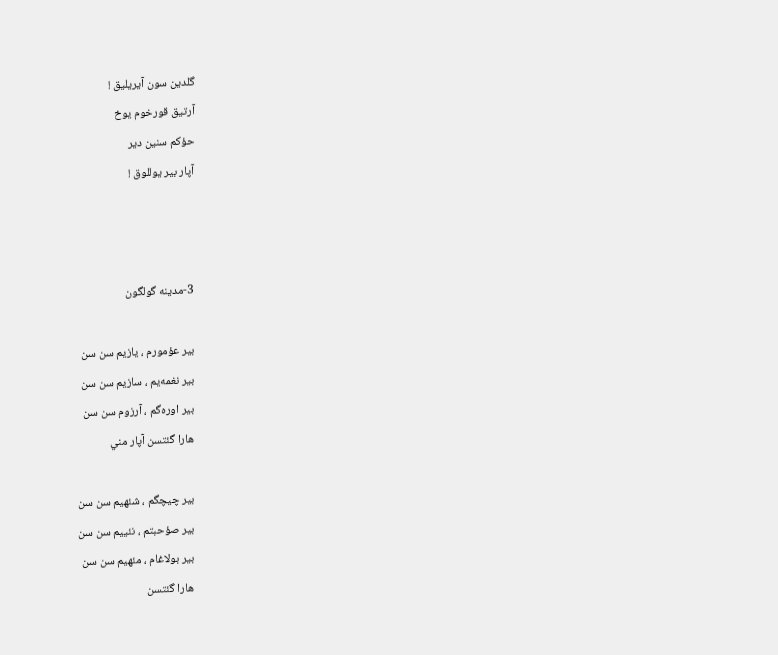گلدين سون آيريليق !
آرتيق قورخوم يوخ
حؤكم سنين دير
آپار بير يوللوق !



3-مدينه گولگون

بير عؤمورم ، يازيم سن سن
بير نغمه‌يم ، سازيم سن سن
بير اوره‌گم ، آرزوم سن سن
هارا گئتسن آپار مني

بير چيچگم ، شئهيم سن سن
بير صؤحبتم ، نئييم سن سن
بير بولاغام ، مئهيم سن سن
هارا گئتسن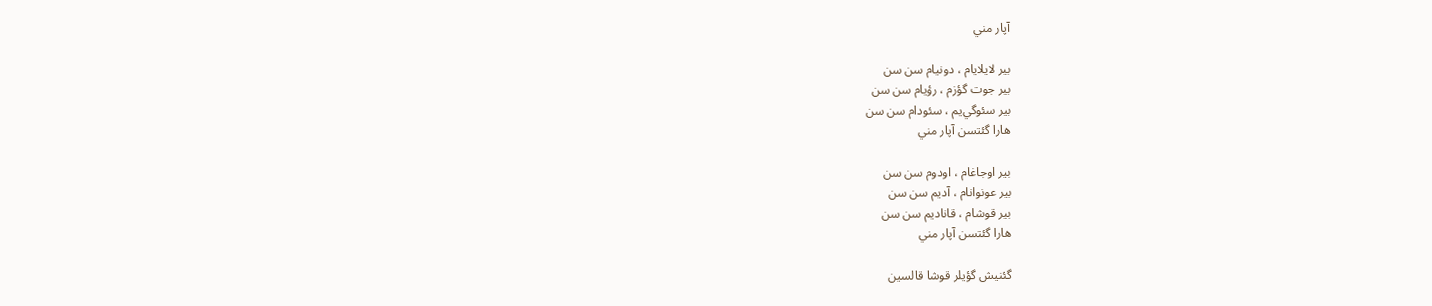آپار مني

بير لايلايام ، دونيام سن سن
بير جوت گؤزم ، رؤيام سن سن
بير سئوگي‌يم ، سئودام سن سن
هارا گئتسن آپار مني

بير اوجاغام ، اودوم سن سن
بير عونوانام ، آديم سن سن
بير قوشام ، قاناديم سن سن
هارا گئتسن آپار مني

گئنيش گؤيلر قوشا قالسين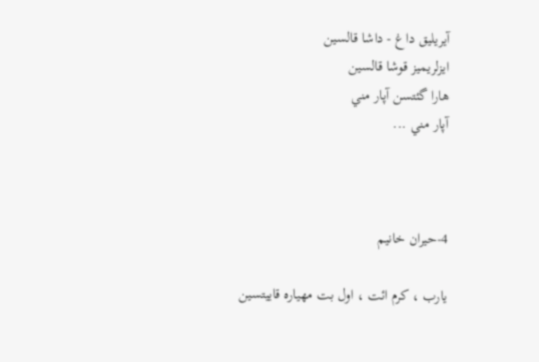آيريليق داغ - داشا قالسين
ايزلريميز قوشا قالسين
هارا گئتسن آپار مني
آپار مني ...



4-حيران خانيم

يارب ، كرم ائت ، اول بت مهياره قاييتسين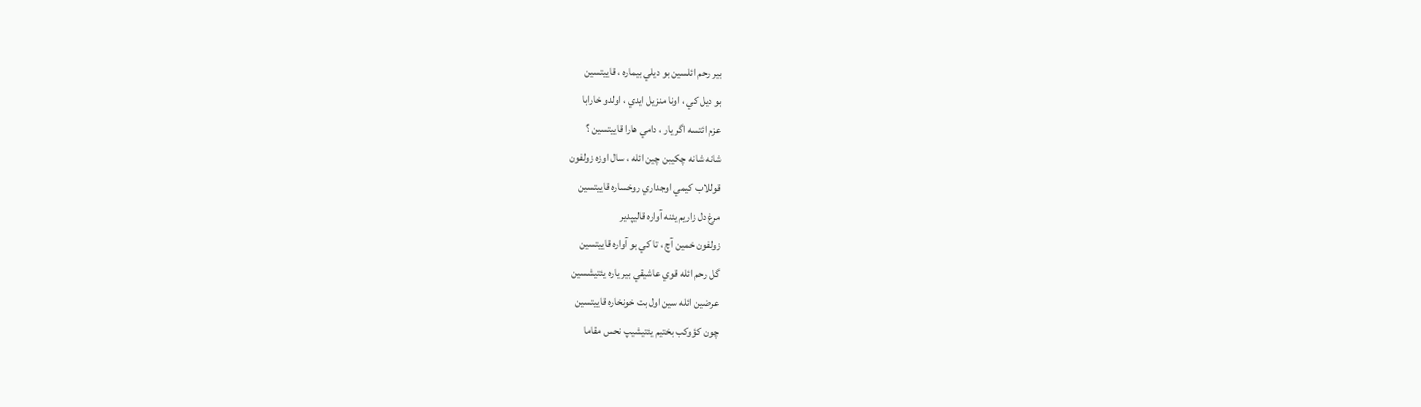بير رحم ائلسين بو ديلي بيماره ، قاييتسين
بو ديل كي ، اونا منزيل ايدي ، اولدو خارابا
عزم ائتسه اگر يار ، دامي هارا قاييتسين ؟
شانه شانه چكيبن چين ائله ، سال اوزه زولفون
قوللاب كيمي اوجداري روخساره قاييتسين
مرغ دل زاريم يئنه آواره قاليپدير
زولفون خمين آچ ، تا كي بو آواره قاييتسين
گل رحم ائله قوي عاشيقي بير ياره يئتيشسين
عرضين ائله سين اول بت خونخاره قاييتسين
چون كؤوكب بختيم يئتيشيپ نحس مقاما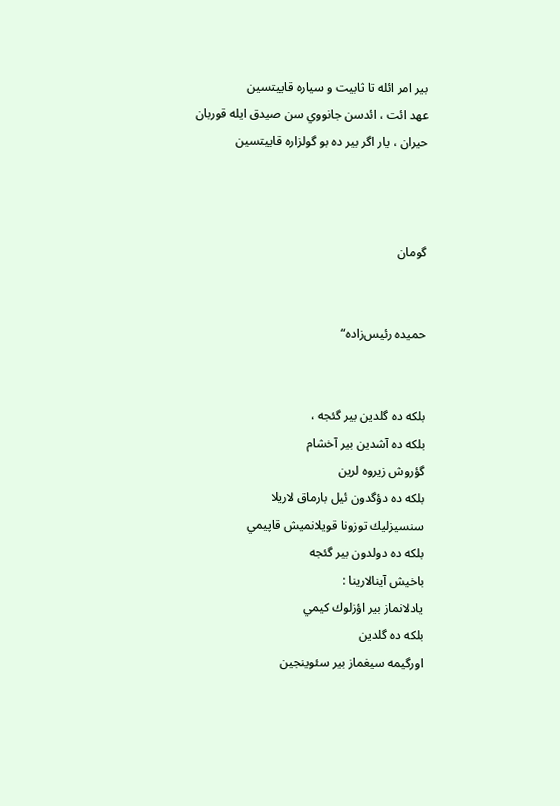بير امر ائله تا ثابيت و سياره قاييتسين
عهد ائت ، ائدسن جانووي سن صيدق ايله قوربان
حيران ، يار اگر بير ده بو گولزاره قاييتسين



گومان


حميده رئيس‌زاده“


بلكه ده گلدين بير گئجه ،
بلكه ده آشدين بير آخشام
گؤروش زيروه لرين
بلكه ده دؤگدون ئيل بارماق لاريلا
سنسيزليك توزونا قويلانميش قاپيمي
بلكه ده دولدون بير گئجه
باخيش آينالارينا :
يادلانماز بير اؤزلوك كيمي
بلكه ده گلدين
اورگيمه سيغماز بير سئوينجين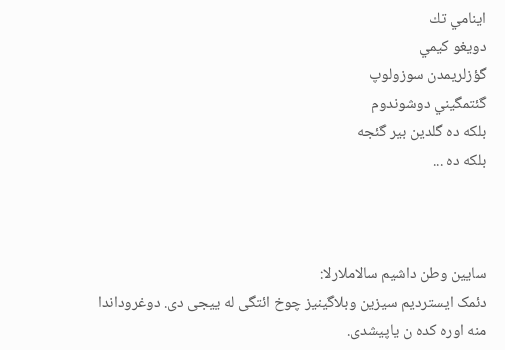اينامي تك
دويغو كيمي
گؤزلريمدن سوزولوپ
گئتمگيني دوشوندوم
بلكه ده گلدين بير گئجه
بلكه ده ...



سایین وطن داشیم سالاملارلا:
دئمک ایستردیم سیزین وبلاگینیز چوخ ائتگی له ییجی دی. دوغروداندا منه اوره کده ن یاپیشدی.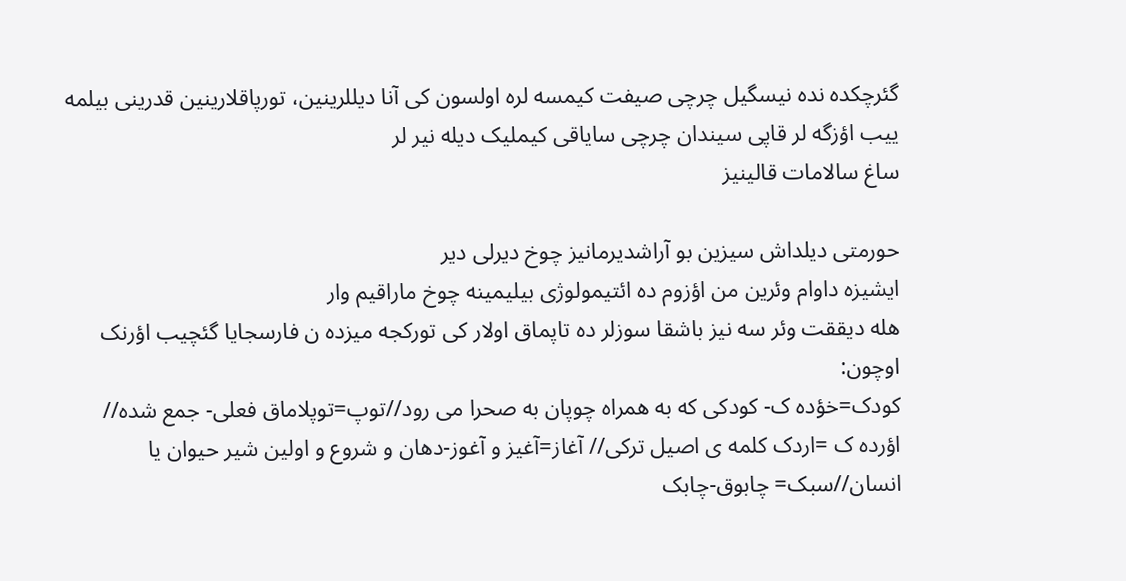گئرچکده نده نیسگیل چرچی صیفت کیمسه لره اولسون کی آنا دیللرینین، تورپاقلارینین قدرینی بیلمه ییب اؤزگه لر قاپی سیندان چرچی سایاقی کیملیک دیله نیر لر
ساغ سالامات قالینیز

حورمتی دیلداش سیزین بو آراشدیرمانیز چوخ دیرلی دیر
ایشیزه داوام وئرین من اؤزوم ده ائتیمولوژی بیلیمینه چوخ ماراقیم وار
هله دیققت وئر سه نیز باشقا سوزلر ده تاپماق اولار کی تورکجه میزده ن فارسجایا گئچیب اؤرنک اوچون:
کودک=خؤده ک- کودکی که به همراه چوپان به صحرا می رود//توپ=توپلاماق فعلی- جمع شده// اؤرده ک =اردک کلمه ی اصیل ترکی// آغاز=آغیز و آغوز-دهان و شروع و اولین شیر حیوان یا انسان//سبک= چابوق-چابک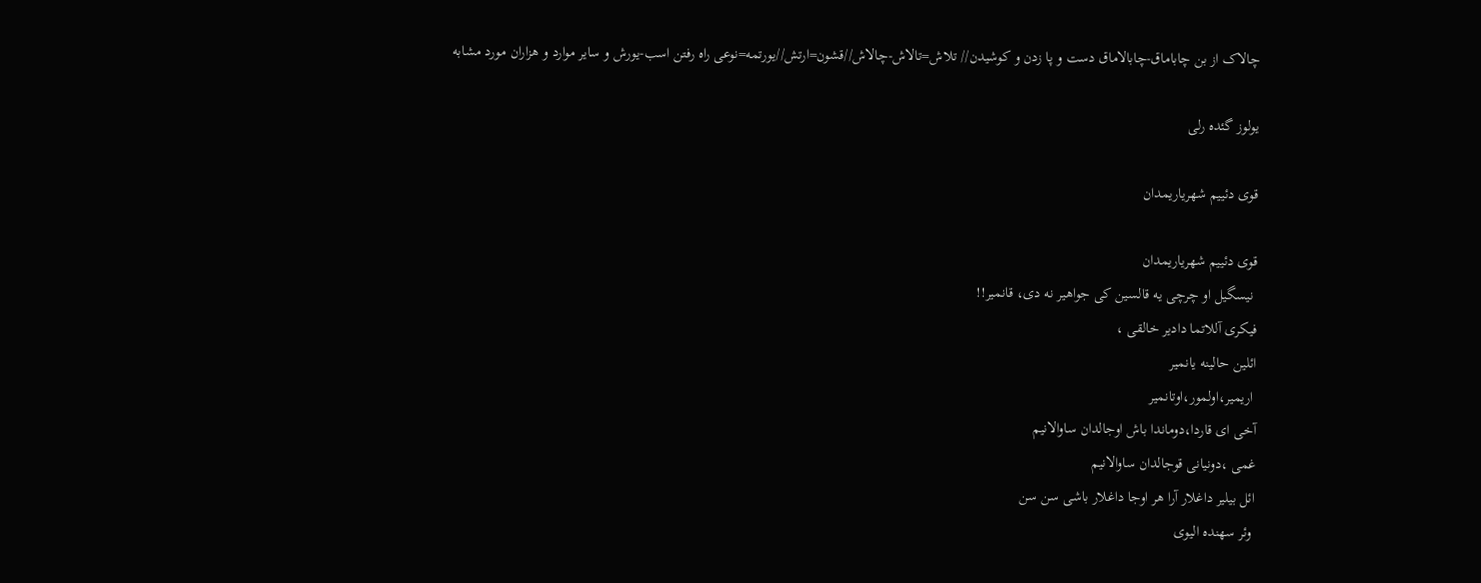چالاک از بن چاباماق-چابالاماق دست و پا زدن و کوشیدن// تلاش=تالاش-چالاش//قشون=ارتش//یورتمه=نوعی راه رفتن اسب-یورش و سایر موارد و هزاران مورد مشابه

یولوز گئده رلی

قوی دئییم شهریاریمدان

قوی دئییم شهریاریمدان
 نیسگیل او چرچی یه قالسین کی جواهیر نه دی، قانمیر!!
فیکری آللاتما دادیر خالقی ،
ائلین حالینه یانمیر
 اریمیر،اولمور،اوتانمیر
آخی ای قاردا،دوماندا باش اوجالدان ساوالانیم
غمی ،دونیانی قوجالدان ساوالانیم
ائل بیلیر داغلار آرا هر اوجا داغلار باشی سن سن
 وئر سهنده الیوی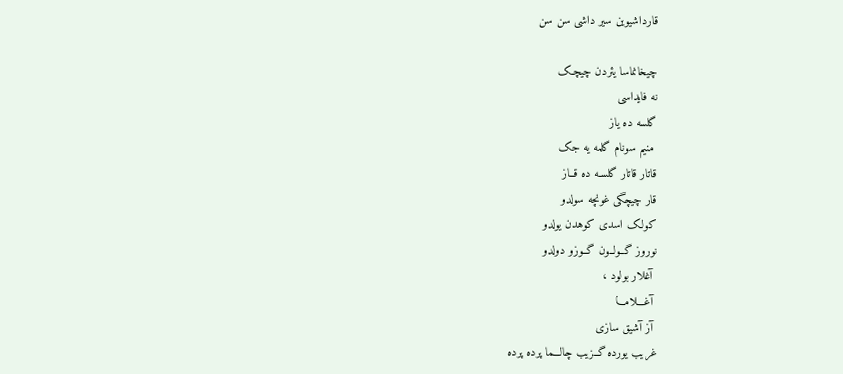قارداشیوین سیر داشی سن سن

چیخانماسا یئردن چیچـک
نه فایداسی
گلسه ده یاز
 منیم سونام گلمه یه جک
قاتار قاتار گلسـه ده قــاز
قار چیچگی غونچه سولدو
کولک اسدی کوهدن یولدو
نوروز گــولــون گــوزو دولدو
 آغلار بولود ،
 آغـــلامـــا
 آز آشیق سازی
غریب یورده گــزیب چالـــما پرده پرده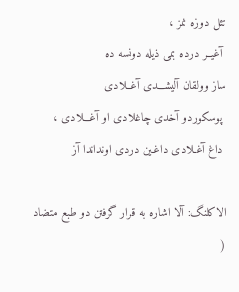تئل دوزه نمز ،
 آغیــر درده بمی ذیله دونسه ده
ساز وولقان آلیشـــدی آغــلادی
 پوسکوردو آخدی چاغلادی او آغـــلادی ،
 داغ آغـلادی داغـین دردی اونداندا آز

الاکلنگ: آلا اشاره به قرار گرفتن دو طبع متضاد (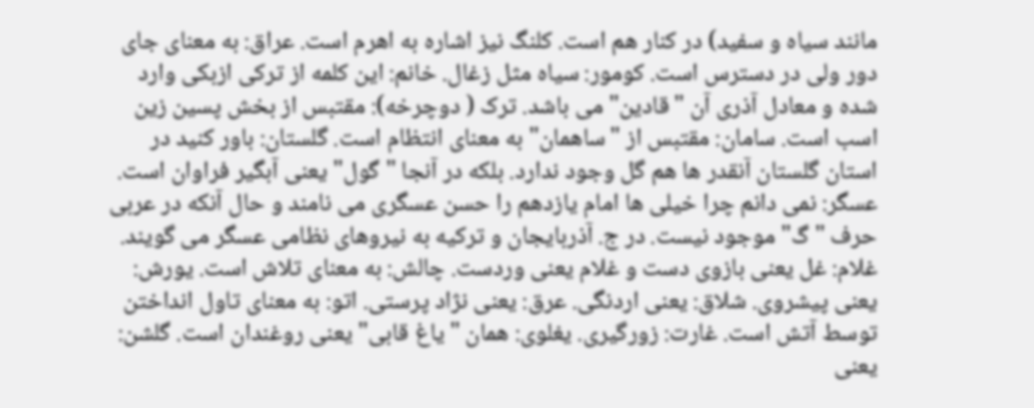مانند سیاه و سفید) در کنار هم است. کلنگ نیز اشاره به اهرم است. عراق: به معنای جای دور ولی در دسترس است. کومور: سیاه مثل زغال. خانم: این کلمه از ترکی ازبکی وارد شده و معادل آذری آن "قادین" می باشد. ترک ( دوچرخه): مقتبس از بخش پسین زین اسب است. سامان: مقتبس از "ساهمان" به معنای انتظام است. گلستان: باور کنید در استان گلستان آنقدر ها هم گل وجود ندارد. بلکه در آنجا "گول" یعنی آبگیر فراوان است. عسگر: نمی دانم چرا خیلی ها امام یازدهم را حسن عسگری می نامند و حال آنکه در عربی حرف "گ" موجود نیست. در ج. آذربایجان و ترکیه به نیروهای نظامی عسگر می گویند. غلام: غل یعنی بازوی دست و غلام یعنی وردست. چالش: به معنای تلاش است. یورش: یعنی پیشروی. شلاق: یعنی اردنگی. عرق: یعنی نژاد پرستی. اتو: به معنای تاول انداختن توسط آتش است. غارت: زورگیری. یغلوی: همان "یاغ قابی" یعنی روغندان است. گلشن: یعنی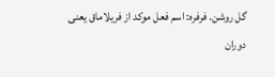گل روشن. فرفره: اسم فعل موکد از فریلاماق یعنی دوران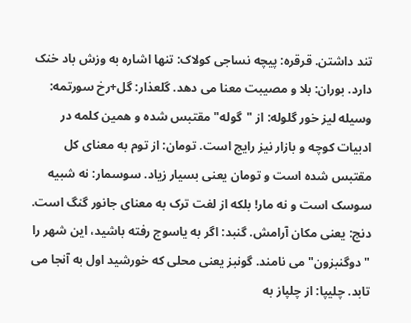تند داشتن. قرقره: پیچه نساجی کولاک: تنها اشاره به وزش باد خنک دارد. بوران: بلا و مصیبت معنا می دهد. گلعذار: گل+رخ سورتمه: وسیله لیز خور گلوله: از "گوله" مقتبس شده و همین کلمه در ادبیات کوچه و بازار نیز رایج است. تومان: از توم به معنای کل مقتبس شده است و تومان یعنی بسیار زیاد. سوسمار: نه شبیه سوسک است و نه مار! بلکه از لغت ترک به معنای جانور گنگ است. دنج: یعنی مکان آرامش. گنبد: اگر به یاسوج رفته باشید، این شهر را "دوگنبزون" می نامند. گونبز یعنی محلی که خورشید اول به آنجا می تابد. چلیپا: از چلپاز به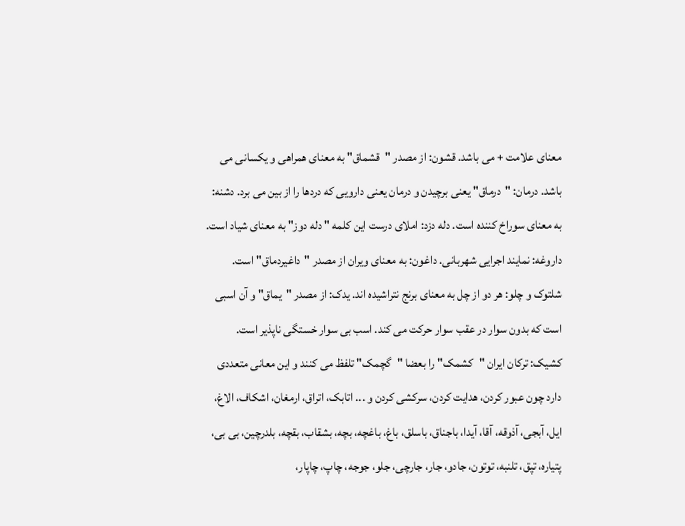معنای علامت + می باشد. قشون: از مصدر "قشماق" به معنای همراهی و یکسانی می باشد. درمان: "درماق" یعنی برچیدن و درمان یعنی دارویی که دردها را از بین می برد. دشنه: به معنای سوراخ کننده است. دله دزد: املای درست این کلمه " دله دوز" به معنای شیاد است. داروغه: نمایند اجرایی شهربانی. داغون: به معنای ویران از مصدر "داغیردماق" است. شلتوک و چلو: هر دو از چل به معنای برنج نتراشیده اند. یدک: از مصدر "یماق" و آن اسبی است که بدون سوار در عقب سوار حرکت می کند. اسب بی سوار خستگی ناپذیر است. کشیک: ترکان ایران "کشمک" را بعضا "گچمک" تلفظ می کنند و این معانی متعددی دارد چون عبور کردن، هدایت کردن، سرکشی کردن و ... اتابک، اتراق، ارمغان، اشکاف، الاغ، ایل، آبجی، آذوقه، آقا، آیدا، باجناق، باسلق، باغ، باغچه، بچه، بشقاب، بقچه، بلدرچین، بی بی، پتیاره، تپق، تلنبه، توتون، جادو، جار، جارچی، جلو، جوجه، چاپ، چاپار،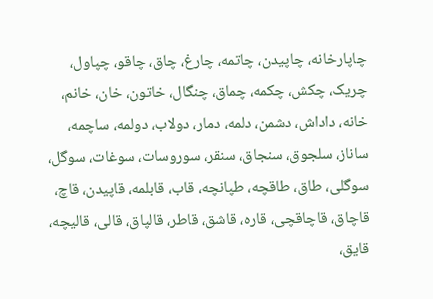چاپارخانه، چاپیدن، چاتمه، چارغ، چاق، چاقو، چپاول، چریک، چکش، چکمه، چماق، چنگال، خاتون، خان، خانم، خانه، داداش، دشمن، دلمه، دمار، دولاب، دولمه، ساچمه، ساناز، سلجوق، سنجاق، سنقر، سوروسات، سوغات، سوگل، سوگلی، طاق، طاقچه، طپانچه، قاب، قابلمه، قاپیدن، قاچ، قاچاق، قاچاقچی، قاره، قاشق، قاطر، قالپاق، قالی، قالیچه، قایق،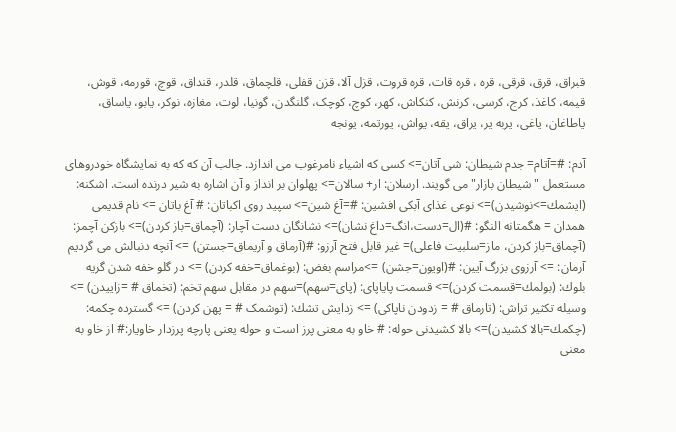قبراق، قرق، قرقی، قره ، قره قات، قره قروت، قزل آلا، قزن قفلی، قلچماق، قلدر، قنداق، قوچ، قورمه، قوش، قیمه، کاغذ، کرج، کرسی، کرنش، کنکاش، کهر، کوچ، کوچک، گلنگدن، گونیا، لوت، مغازه، نوکر، یابو، یاساق، یاطاغان، یاغی، یربه یر، یراق، یقه، یواش، یورتمه، یونجه

آدم: #=آتام= جدم شیطان: شی آتان=> کسی که اشیاء نامرغوب می اندازد. جالب آن که که به نمایشگاه خودروهای مستعمل " شیطان بازار" می گویند. ارسلان: ار+ سالان=> پهلوان بر انداز و آن اشاره به شیر درنده است. اشكنه: (ایشمك=>نوشیدن)=> نوعی غذای آبكی افشین: #=آغ شین=> سپید روی اكباتان: # آغ باتان => نام قدیمی همدان = هگمتانه النگو: #(ال=دست،انگ=داغ نشان)=> نشانگان دست آچار: (آچماق=باز كردن)=> بازکن آچمز: (آچماق=باز كردن، ماز=سلبیت فاعلی)= غیر قابل فتح آرزو: #(آرماق و آریماق=جستن) => آنچه دنبالش می گردیم آرمان: => آرزوی بزرگ آیین: #(اویون=جشن) =>مراسم بغض: (بوغماق=خفه كردن) => در گلو خفه شدن گریه بلوك: (بولمك=قسمت كردن)=> قسمت پایاپای: (پای=سهم)=سهم در مقابل سهم تخم: (تخماق # =زاییدن) => وسیله تکثیر تراش: (تارماق # = زدودن ناپاكی) => زدایش تشك: (توشمک # = پهن کردن) => گسترده چكمه: (چكمك=بالا كشیدن)=> بالا كشیدنی حوله: # خاو به معنی پرز است و حوله یعنی پارچه پرزدار خاویار:# از خاو به معنی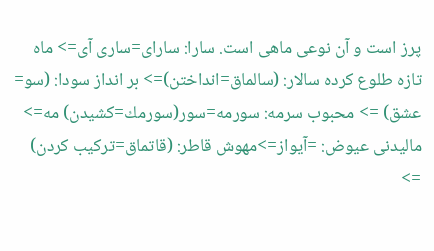پرز است و آن نوعی ماهی است. سارا: سارای=ساری آی=> ماه تازه طلوع کرده سالار: (سالماق=انداختن)=> بر انداز سودا: (سو= عشق) => محبوب سرمه: سورمه=سور(سورمك=كشیدن) مه=> مالیدنی عیوض: =آیواز=>مهوش قاطر: (قاتماق=تركیب كردن) =>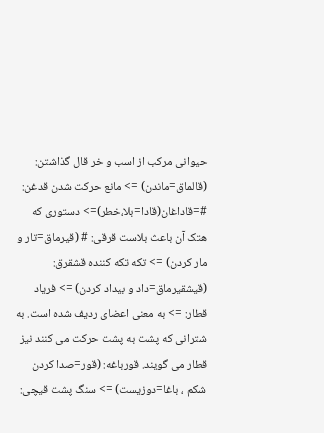حیوانی مرکب از اسب و خر قال گذاشتن: (قالماق=ماندن) => مانع حرکت شدن قدغن: #=قاداغان(قادا=بلا،خطر)=> دستوری که هتک آن باعث بلاست قرقی: # (قیرماق=تار و مار كردن) => تکه تکه کننده قشقرق: (قیشقیرماق=داد و بیداد كردن) => فریاد قطار: => به معنی اعضای ردیف شده است. به شترانی که پشت به پشت حرکت می کنند نیز قطار می گویند. قورباغه: (قور=صدا كردن شکم ، باغا=دوزیست) => سنگ پشت قیچی: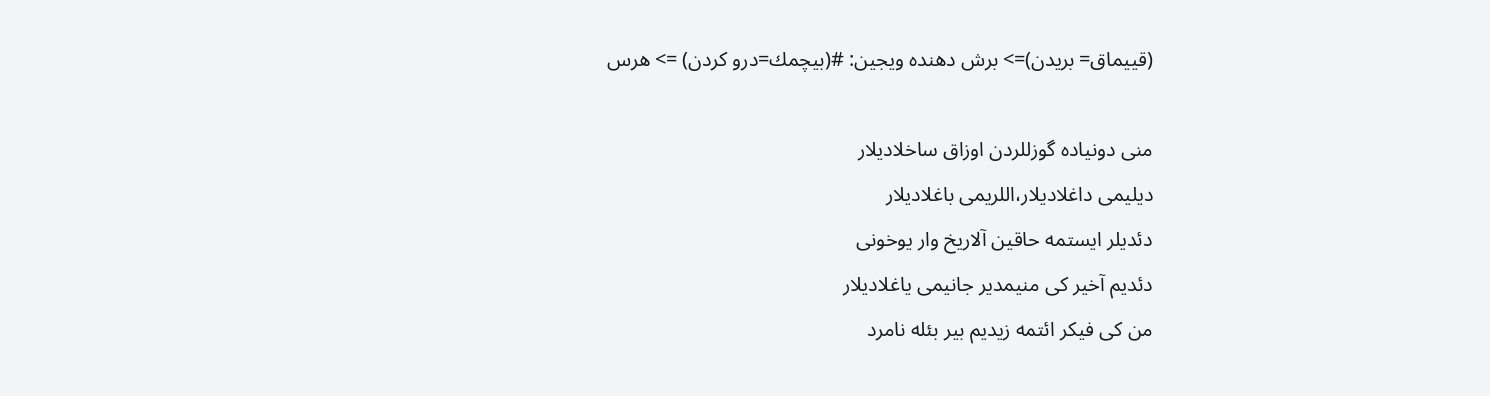(قییماق= بریدن)=> برش دهنده ویجین: #(بیچمك=درو كردن) => هرس

منی دونیاده گوزللردن اوزاق ساخلادیلار
دیلیمی داغلادیلار،اللریمی باغلادیلار
دئدیلر ایستمه حاقین آلاریخ وار یوخونی
دئدیم آخیر کی منیمدیر جانیمی یاغلادیلار
من کی فیکر ائتمه زیدیم بیر بئله نامرد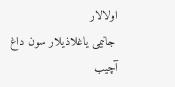اولالار
 جانیمی یاغلاذیلار سون داغ آچیب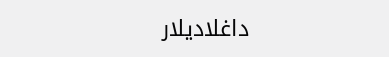داغلادیلار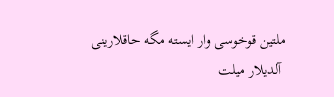ملتین قوخوسی وار ایسته مگه حاقلارینی
 آلدیلار میلت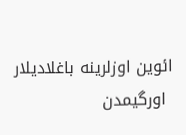ائوین اوزلرینه باغلادیلار
 اورگیمدن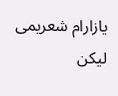یازارام شعریمی لیکن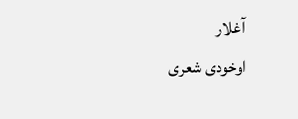آغلار
اوخودی شعری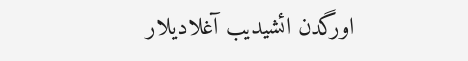اورگدن ائشیدیب آغلادیلار